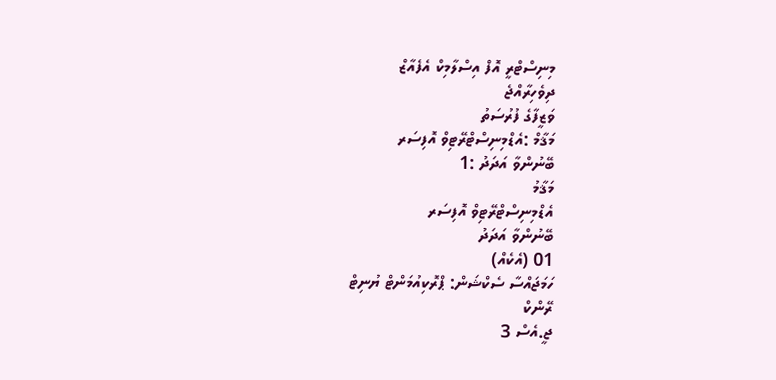މިނިސްޓްރީ އޮފް އިސްލާމިކް އެފެއާޒް
ދިވެހިރާއްޖެ
ވަޒީފާގެ ފުރުސަތު
މަޤާމް :އެޑްމިނިސްޓްރޭޓިވް އޮފިސަރ
ބޭނުންވާ އަދަދު :1
މަޤާމު
އެޑްމިނިސްޓްރޭޓިވް އޮފިސަރ
ބޭނުންވާ އަދަދު
01 (އެކެއް)
ހަމަޖައްސާ ސެކްޝަން: ޕްރޮކިއުމަންޓް ޔުނިޓް
ރޭންކް
ޖީ.އެސް 3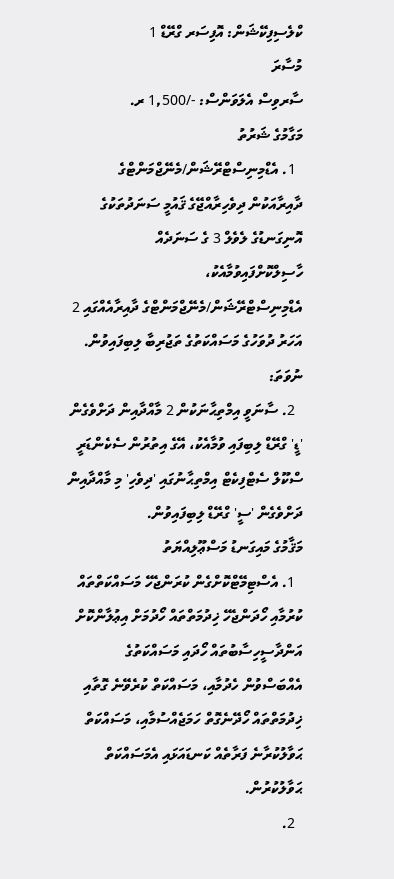ކްލެސިފިކޭޝަން: އޮފިސަރ ގްރޭޑް 1
މުސާރަ
ސާރވިސް އެލަވަންސް: -/1,500 ރ.
މަގާމުގެ ޝަރުތު
  1. އެޑްމިނިސްޓްރޭޝަން/މެނޭޖްމަންޓްގެ ދާއިރާއަކުން ދިވެހިރާއްޖޭގެ ޤައުމީ ސަނަދުތަކުގެ އޮނިގަނޑުގެ ލެވެލް 3 ގެ ސަނަދެއް ހާސިލްކޮށްފައިވުމާއެކު،  އެޑްމިނިސްޓްރޭޝަން/މެނޭޖްމަންޓްގެ ދާއިރާއެއްގައި 2 އަހަރު ދުވަހުގެ މަސައްކަތުގެ ތަޖުރިބާ ލިބިފައިވުން. ނުވަތަ:
  2. ސާނަވީ އިމްތިޙާނަކުން 2 މާއްދާއިން ދަށްވެގެން 'ޑީ' ގްރޭޑް ލިބިފައި ވުމާއެކު، އޭގެ އިތުރުން ސެކެންޑަރީ ސްކޫލް ސެޓްފިކެޓް އިމްތިޙާނުގައި 'ދިވެހި' މި މާއްދާއިން ދަށްވެގެން 'ސީ' ގްރޭޑް ލިބިފައިވުން.
މަޤާމުގެ މައިގަނޑު މަސްޢޫލިއްޔަތު
  1. އެސްޓިމޭޓްކޮށްގެން ކުރަންޖެހޭ މަސައްކަތްތައް ކުރުމާއި ހޯދަންޖެހޭ ޚިދުމަތްތައް ހޯދުމަށް އިޢުލާންކޮށް އަންދާސީހިސާބުތައް ހޯދައި މަސައްކަތުގެ އެއްބަސްވުން ހެދުމާއި، މަސައްކަތް ކުރެވޭނެ ގޮތާއި ޚިދުމަތްތައް ހޯދޭނެގޮތް ހަމަޖެއްސުމާއި، މަސައްކަތް ޙަވާލުކުރާނެ ފަރާތެއް ކަނޑައަޅައި އެމަސައްކަތް ޙަވާލުކުރުން.
  2.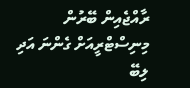ރާއްޖެއިން ބޭރުން މިނިސްޓްރީއަށް ގެންނަ އަދި ލިބޭ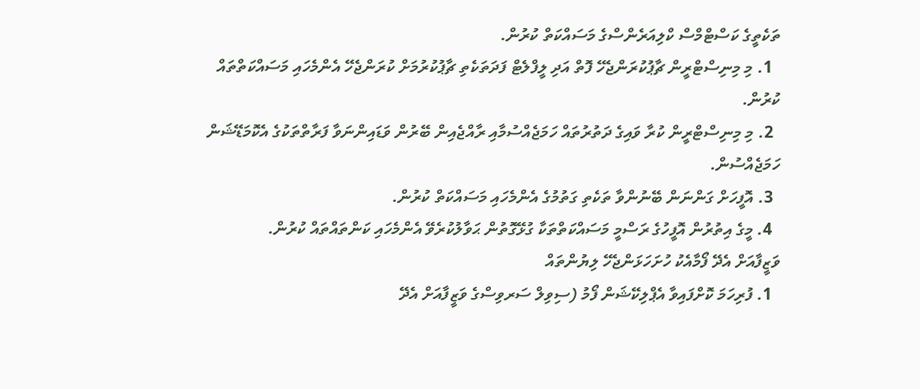ތަކެތީގެ ކަސްޓްމްސް ކްލިއަރެންސްގެ މަސައްކަތް ކުރުން.
  1. މި މިނިސްޓްރީން ޗާޕުކުރަންޖެހޭ ފޮތް އަދި ލީފްލެޓް ފަދަތަކެތި ޗާޕުކުރުމަށް ކުރަންޖެހޭ އެންމެހައި މަސައްކަތްތައް ކުރުން.
  2. މި މިނިސްޓްރީން ކުރާ ވައިގެ ދަތުރުތައް ހަމަޖެއްސުމާއި ރާއްޖެއިން ބޭރުން ވަޑައިންނަވާ ފަރާތްތަކުގެ އެކޮމަޑޭޝަން ހަމަޖެއްސުން.
  3. އޮފީހަށް ގަންނަން ބޭނުންވާ ތަކެތި ގަތުމުގެ އެންމެހައި މަސައްކަތް ކުރުން.
  4. މީގެ އިތުރުން އޮފީހުގެ ރަސްމީ މަސައްކަތްތަކާ ގުޅޭގޮތުން ޙަވާލުކުރެވޭ އެންމެހައި ކަންތައްތައް ކުރުން.
ވަޒީފާއަށް އެދޭ ފޯމާއެކު ހުށަހަޅަންޖެހޭ ލިޔުންތައް
  1. ފުރިހަމަ ކޮށްފައިވާ އެޕްލިކޭޝަން ފޯމު (ސިވިލް ސަރވިސްގެ ވަޒީފާއަށް އެދޭ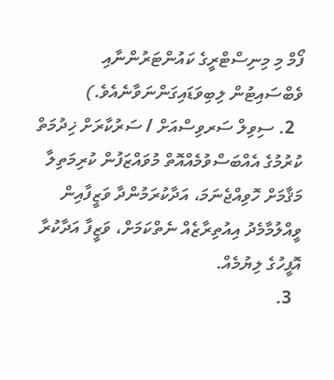ފޯމް މި މިނިސްޓްރީގެ ކައުންޓަރުންނާއި ވެބްސައިޓުން ލިބިވަޑައިގަންނަވާނެއެވެ.)
  2. ސިވިލް ސަރވިސްއަށް / ސަރުކާރަށް ޚިދުމަތް ކުރުމުގެ އެއްބަސްވުމެއްއޮތް މުވައްޒަފުން ކުރިމަތިލާ މަޤާމަށް ހޮވިއްޖެނަމަ، އަދާކުރަމުންދާ ވަޒީފާއިން ވީއްލުމާމެދު އިއުތިރާޒެއް ނެތްކަމަށް، ވަޒީފާ އަދާކުރާ އޮފީހުގެ ލިޔުމެއް.
  3.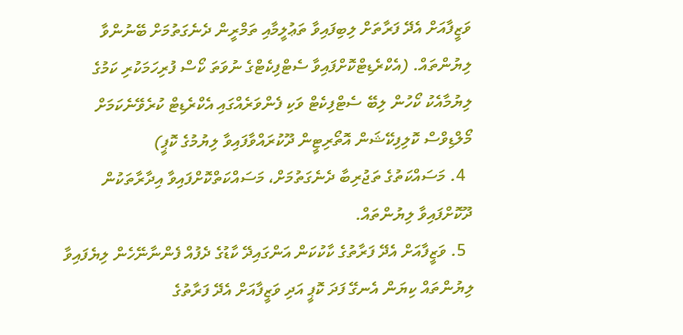ވަޒީފާއަށް އެދޭ ފަރާތަށް ލިބިފައިވާ ތަޢުލީމާއި ތަމްރީން ދެނެގަތުމަށް ބޭނުންވާ ލިޔުންތައް. (އެކްރެޑިޓްކޮށްފައިވާ ސެޓްފިކެޓްގެ ނުވަތަ ކޯސް ފުރިހަމަކުރި ކަމުގެ ލިޔުމާއެކު ކޯހުން ލިބޭ ސެޓްފިކެޓް ވަކި ފެންވަރެއްގައި އެކްރެޑިޓް ކުރެވޭނެކަމަށް މޯލްޑިވްސް ކޮލިފިކޭޝަން އޮތޯރިޓީން ދޫކުރައްވާފައިވާ ލިޔުމުގެ ކޮޕީ)
  4. މަސައްކަތުގެ ތަޖުރިބާ ދެނެގަތުމަށް، މަސައްކަތްކޮށްފައިވާ އިދާރާތަކުން ދޫކޮށްފައިވާ ލިޔުންތައް.
  5. ވަޒީފާއަށް އެދޭ ފަރާތުގެ ކާކުކަން އަންގައިދޭ ކާޑުގެ ދެފުއް ފެންނާނޭހެން ލިޔެފައިވާ ލިޔުންތައް ކިޔަން އެނގޭ ފަދަ ކޮޕީ އަދި ވަޒީފާއަށް އެދޭ ފަރާތުގެ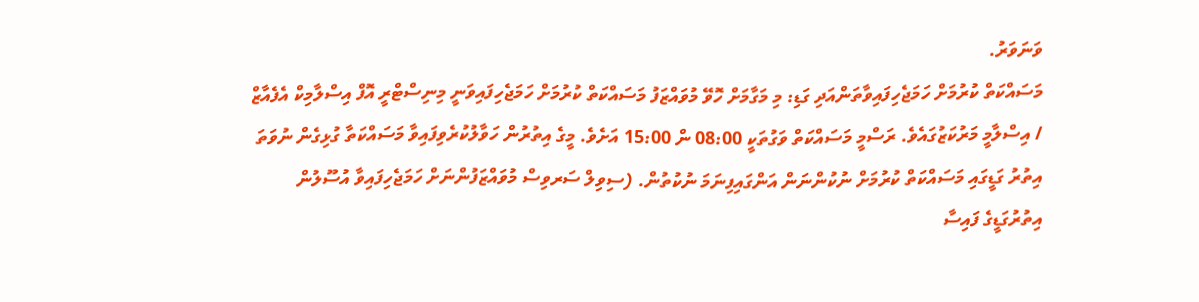ވަނަވަރު.
މަސައްކަތް ކުރުމަށް ހަމަޖެހިފައިވާތަންއަދި ގަޑި: މި މަގާމަށް ހޮވޭ މުވައްޒަފު މަސައްކަތް ކުރުމަށް ހަމަޖެހިފައިވަނީ މިނިސްޓްރީ އޮފް އިސްލާމިކް އެފެއާޒް  / އިސްލާމީ މަރުކަޒުގައެވެ. ރަސްމީ މަސައްކަތް ވަގުތަކީ 08:00 ން 15:00 އަށެވެ. މީގެ އިތުރުން ހަވާލުކުރެވިފައިވާ މަސައްކަތާ ގުޅިގެން ނުވަތަ އިތުރު ގަޑީގައި މަސައްކަތް ކުރުމަށް ނުކުންނަން އަންގައިފިނަމަ ނުކުތުން. (ސިވިލް ސަރވިސް މުވައްޒަފުންނަށް ހަމަޖެހިފައިވާ އުސޫލުން އިތުރުގަޑީގެ ފައިސާ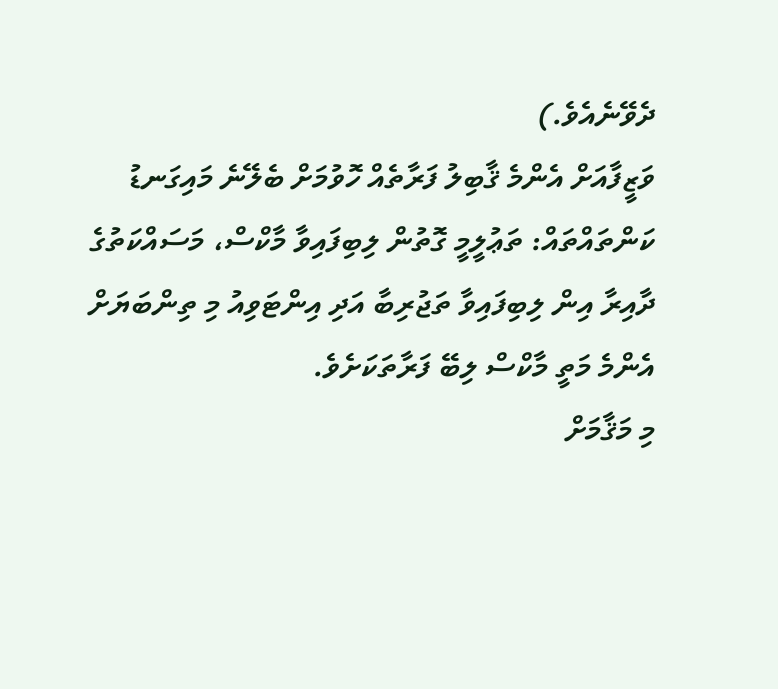ދެވޭނެއެވެ.)
ވަޒީފާއަށް އެންމެ ޤާބިލު ފަރާތެއް ހޮވުމަށް ބެލޭނެ މައިގަނޑު ކަންތައްތައް: ތަޢުލީމީ ގޮތުން ލިބިފައިވާ މާކްސް، މަސައްކަތުގެ ދާއިރާ އިން ލިބިފައިވާ ތަޖުރިބާ އަދި އިންޓަވިއު މި ތިންބަޔަށް އެންމެ މަތީ މާކްސް ލިބޭ ފަރާތަކަށެވެ.
މި މަޤާމަށް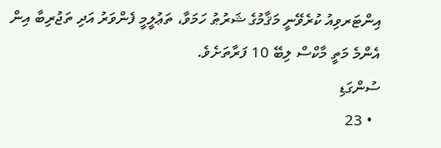އިންޓަރވިއު ކުރެވޭނީ މަޤާމުގެ ޝަރުޠު ހަމަވާ، ތަޢުލީމީ ފެންވަރު އަދި ތަޖުރިބާ އިން އެންމެ މަތީ މާކްސް ލިބޭ 10 ފަރާތަށެވެ.
ސުންގަޑި
  • 23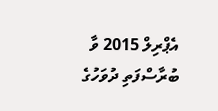އެޕްރިލް 2015 ވާ ބުރާސްފަތި ދުވަހުގެ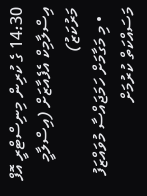14:30 ގެ ކުރިން މިނިސްޓްރީ އޮފް އިސްލާމިކް އެފެއާޒަށް (އިސްލާމީ މަރުކަޒު)
  • މި މަގާމަށް ހަމަޖައްސާ މުވައްޒަފު މަސައްކަތް ކުރުމަށް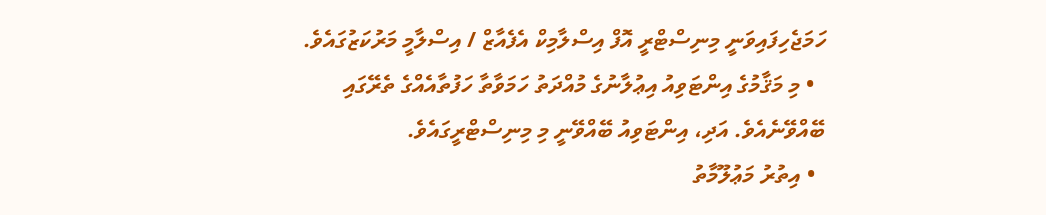ހަމަޖެހިފައިވަނީ މިނިސްޓްރީ އޮފް އިސްލާމިކް އެފެއާޒް / އިސްލާމީ މަރުކަޒުގައެވެ.
  • މި މަޤާމުގެ އިންޓަވިއު އިޢުލާނުގެ މުއްދަތު ހަމަވާތާ ހަފުތާއެއްގެ ތެރޭގައި ބޭއްވޭނެއެވެ. އަދި، އިންޓަވިއު ބޭއްވޭނީ މި މިނިސްޓްރީގައެވެ.
  • އިތުރު މަޢުލޫމާތު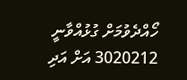ހޯއްދެވުމަށް ގުޅުއްވާނީ 3020212 އަށް އަދި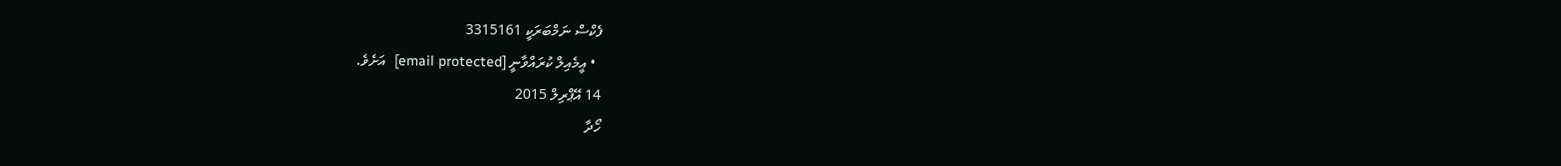ފެކްސް ނަމްބަރަކީ 3315161
  • އީމެއިލް ކުރައްވާނީ [email protected]  އަށެވެ.
14 އޭޕްރިލް 2015
ހޯދާ